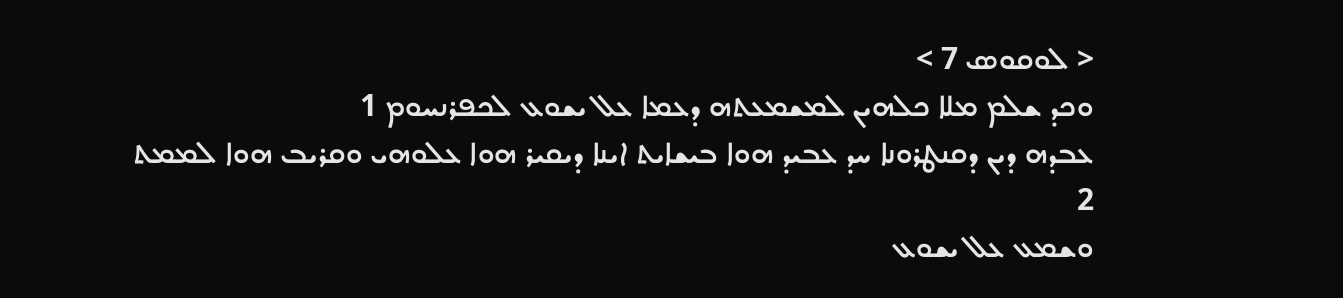< ܠܘܩܘܣ 7 >
ܘܟܕ ܫܠܡ ܡܠܐ ܟܠܗܝܢ ܠܡܫܡܥܬܗ ܕܥܡܐ ܥܠ ܝܫܘܥ ܠܟܦܪܢܚܘܡ 1
ܥܒܕܗ ܕܝܢ ܕܩܢܛܪܘܢܐ ܚܕ ܥܒܝܕ ܗܘܐ ܒܝܫܐܝܬ ܐܝܢܐ ܕܝܩܝܪ ܗܘܐ ܥܠܘܗܝ ܘܩܪܝܒ ܗܘܐ ܠܡܡܬ 2
ܘܫܡܥ ܥܠ ܝܫܘܥ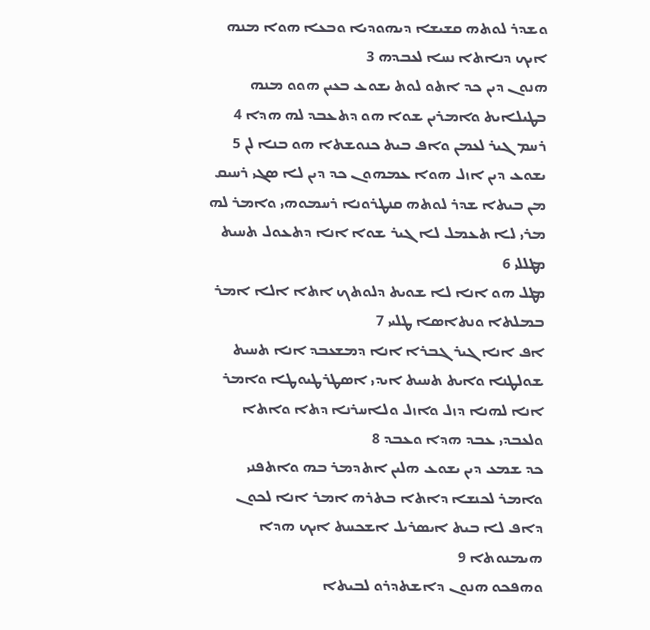ܘܫܕܪ ܠܘܬܗ ܩܫܝܫܐ ܕܝܗܘܕܝܐ ܘܒܥܐ ܗܘܐ ܡܢܗ ܐܝܟ ܕܢܐܬܐ ܢܚܐ ܠܥܒܕܗ 3
ܗܢܘܢ ܕܝܢ ܟܕ ܐܬܘ ܠܘܬ ܝܫܘܥ ܒܥܝܢ ܗܘܘ ܡܢܗ ܒܛܝܠܐܝܬ ܘܐܡܪܝܢ ܫܘܐ ܗܘ ܕܬܥܒܕ ܠܗ ܗܕܐ 4
ܪܚܡ ܓܝܪ ܠܥܡܢ ܘܐܦ ܒܝܬ ܟܢܘܫܬܐ ܗܘ ܒܢܐ ܠܢ 5
ܝܫܘܥ ܕܝܢ ܐܙܠ ܗܘܐ ܥܡܗܘܢ ܟܕ ܕܝܢ ܠܐ ܤܓܝ ܪܚܝܩ ܡܢ ܒܝܬܐ ܫܕܪ ܠܘܬܗ ܩܢܛܪܘܢܐ ܪܚܡܘܗܝ ܘܐܡܪ ܠܗ ܡܪܝ ܠܐ ܬܥܡܠ ܠܐ ܓܝܪ ܫܘܐ ܐܢܐ ܕܬܥܘܠ ܬܚܝܬ ܡܛܠܠܝ 6
ܡܛܠ ܗܘ ܐܢܐ ܠܐ ܫܘܝܬ ܕܠܘܬܟ ܐܬܐ ܐܠܐ ܐܡܪ ܒܡܠܬܐ ܘܢܬܐܤܐ ܛܠܝܝ 7
ܐܦ ܐܢܐ ܓܝܪ ܓܒܪܐ ܐܢܐ ܕܡܫܥܒܕ ܐܢܐ ܬܚܝܬ ܫܘܠܛܢܐ ܘܐܝܬ ܬܚܝܬ ܐܝܕܝ ܐܤܛܪܛܝܘܛܐ ܘܐܡܪ ܐܢܐ ܠܗܢܐ ܕܙܠ ܘܐܙܠ ܘܠܐܚܪܢܐ ܕܬܐ ܘܐܬܐ ܘܠܥܒܕܝ ܥܒܕ ܗܕܐ ܘܥܒܕ 8
ܟܕ ܫܡܥ ܕܝܢ ܝܫܘܥ ܗܠܝܢ ܐܬܕܡܪ ܒܗ ܘܐܬܦܢܝ ܘܐܡܪ ܠܟܢܫܐ ܕܐܬܐ ܒܬܪܗ ܐܡܪ ܐܢܐ ܠܟܘܢ ܕܐܦ ܠܐ ܒܝܬ ܐܝܤܪܝܠ ܐܫܟܚܬ ܐܝܟ ܗܕܐ ܗܝܡܢܘܬܐ 9
ܘܗܦܟܘ ܗܢܘܢ ܕܐܫܬܕܪܘ ܠܒܝܬܐ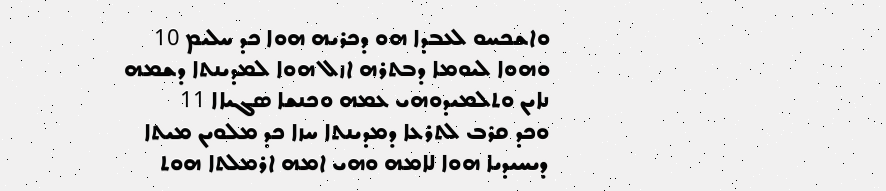ܘܐܫܟܚܘ ܠܥܒܕܐ ܗܘ ܕܟܪܝܗ ܗܘܐ ܟܕ ܚܠܝܡ 10
ܘܗܘܐ ܠܝܘܡܐ ܕܒܬܪܗ ܐܙܠ ܗܘܐ ܠܡܕܝܢܬܐ ܕܫܡܗ ܢܐܝܢ ܘܬܠܡܝܕܘܗܝ ܥܡܗ ܘܟܢܫܐ ܤܓܝܐܐ 11
ܘܟܕ ܩܪܒ ܠܬܪܥܐ ܕܡܕܝܢܬܐ ܚܙܐ ܟܕ ܡܠܘܝܢ ܡܝܬܐ ܕܝܚܝܕܝܐ ܗܘܐ ܠܐܡܗ ܘܗܝ ܐܡܗ ܐܪܡܠܬܐ ܗܘܬ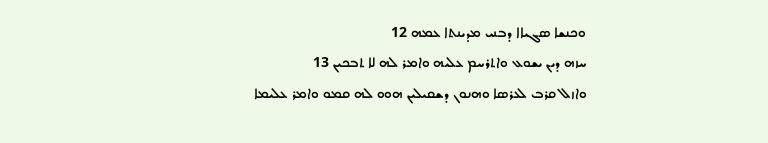ܘܟܢܫܐ ܤܓܝܐܐ ܕܒܢܝ ܡܕܝܢܬܐ ܥܡܗ 12
ܚܙܗ ܕܝܢ ܝܫܘܥ ܘܐܬܪܚܡ ܥܠܝܗ ܘܐܡܪ ܠܗ ܠܐ ܬܒܟܝܢ 13
ܘܐܙܠ ܩܪܒ ܠܥܪܤܐ ܘܗܢܘܢ ܕܫܩܝܠܝܢ ܗܘܘ ܠܗ ܩܡܘ ܘܐܡܪ ܥܠܝܡܐ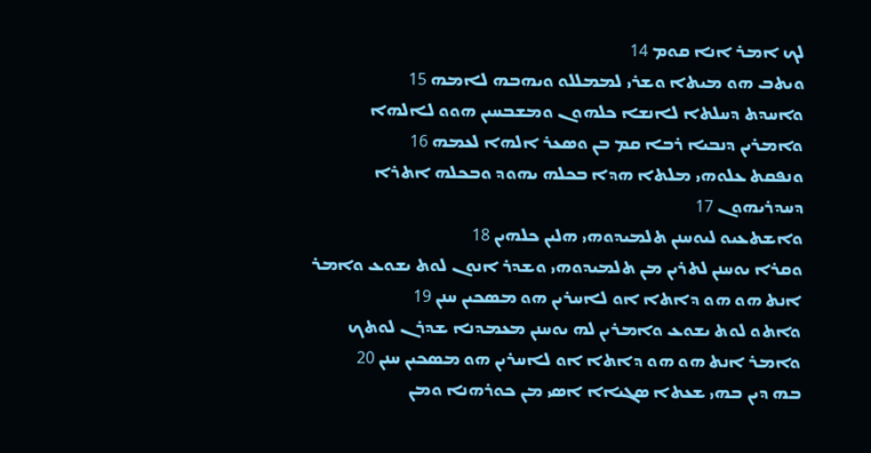ܠܟ ܐܡܪ ܐܢܐ ܩܘܡ 14
ܘܝܬܒ ܗܘ ܡܝܬܐ ܘܫܪܝ ܠܡܡܠܠܘ ܘܝܗܒܗ ܠܐܡܗ 15
ܘܐܚܕܬ ܕܚܠܬܐ ܠܐܢܫܐ ܟܠܗܘܢ ܘܡܫܒܚܝܢ ܗܘܘ ܠܐܠܗܐ ܘܐܡܪܝܢ ܕܢܒܝܐ ܪܒܐ ܩܡ ܒܢ ܘܤܥܪ ܐܠܗܐ ܠܥܡܗ 16
ܘܢܦܩܬ ܥܠܘܗܝ ܡܠܬܐ ܗܕܐ ܒܟܠܗ ܝܗܘܕ ܘܒܟܠܗ ܐܬܪܐ ܕܚܕܪܝܗܘܢ 17
ܘܐܫܬܥܝܘ ܠܝܘܚܢܢ ܬܠܡܝܕܘܗܝ ܗܠܝܢ ܟܠܗܝܢ 18
ܘܩܪܐ ܝܘܚܢܢ ܠܬܪܝܢ ܡܢ ܬܠܡܝܕܘܗܝ ܘܫܕܪ ܐܢܘܢ ܠܘܬ ܝܫܘܥ ܘܐܡܪ ܐܢܬ ܗܘ ܗܘ ܕܐܬܐ ܐܘ ܠܐܚܪܝܢ ܗܘ ܡܤܟܝܢ ܚܢܢ 19
ܘܐܬܘ ܠܘܬ ܝܫܘܥ ܘܐܡܪܝܢ ܠܗ ܝܘܚܢܢ ܡܥܡܕܢܐ ܫܕܪܢ ܠܘܬܟ ܘܐܡܪ ܐܢܬ ܗܘ ܗܘ ܕܐܬܐ ܐܘ ܠܐܚܪܝܢ ܗܘ ܡܤܟܝܢ ܚܢܢ 20
ܒܗ ܕܝܢ ܒܗܝ ܫܥܬܐ ܤܓܝܐܐ ܐܤܝ ܡܢ ܟܘܪܗܢܐ ܘܡܢ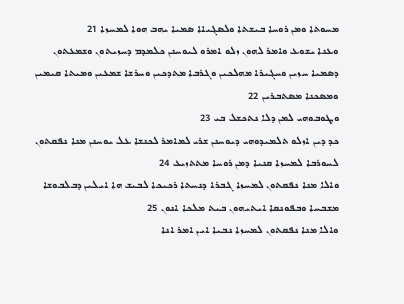ܡܚܘܬܐ ܘܡܢ ܪܘܚܐ ܒܝܫܬܐ ܘܠܤܓܝܐܐ ܤܡܝܐ ܝܗܒ ܗܘܐ ܠܡܚܙܐ 21
ܘܥܢܐ ܝܫܘܥ ܘܐܡܪ ܠܗܘܢ ܙܠܘ ܐܡܪܘ ܠܝܘܚܢܢ ܟܠܡܕܡ ܕܚܙܝܬܘܢ ܘܫܡܥܬܘܢ ܕܤܡܝܐ ܚܙܝܢ ܘܚܓܝܪܐ ܡܗܠܟܝܢ ܘܓܪܒܐ ܡܬܕܟܝܢ ܘܚܪܫܐ ܫܡܥܝܢ ܘܡܝܬܐ ܩܝܡܝܢ ܘܡܤܟܢܐ ܡܤܬܒܪܝܢ 22
ܘܛܘܒܘܗܝ ܠܡܢ ܕܠܐ ܢܬܟܫܠ ܒܝ 23
ܟܕ ܕܝܢ ܐܙܠܘ ܬܠܡܝܕܘܗܝ ܕܝܘܚܢܢ ܫܪܝ ܠܡܐܡܪ ܠܟܢܫܐ ܥܠ ܝܘܚܢܢ ܡܢܐ ܢܦܩܬܘܢ ܠܚܘܪܒܐ ܠܡܚܙܐ ܩܢܝܐ ܕܡܢ ܪܘܚܐ ܡܬܬܙܝܥ 24
ܘܐܠܐ ܡܢܐ ܢܦܩܬܘܢ ܠܡܚܙܐ ܓܒܪܐ ܕܢܚܬܐ ܪܟܝܟܐ ܠܒܝܫ ܗܐ ܐܝܠܝܢ ܕܒܠܒܘܫܐ ܡܫܒܚܐ ܘܒܦܘܢܩܐ ܐܝܬܝܗܘܢ ܒܝܬ ܡܠܟܐ ܐܢܘܢ 25
ܘܐܠܐ ܡܢܐ ܢܦܩܬܘܢ ܠܡܚܙܐ ܢܒܝܐ ܐܝܢ ܐܡܪ ܐܢܐ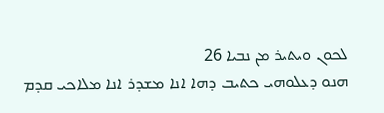ܠܟܘܢ ܘܝܬܝܪ ܡܢ ܢܒܝܐ 26
ܗܢܘ ܕܥܠܘܗܝ ܟܬܝܒ ܕܗܐ ܐܢܐ ܡܫܕܪ ܐܢܐ ܡܠܐܟܝ ܩܕܡ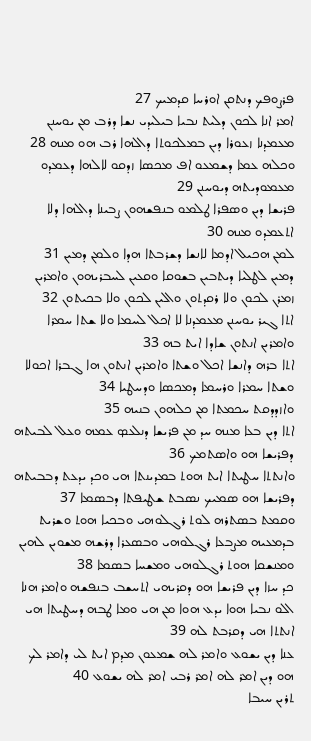ܦܪܨܘܦܟ ܕܢܬܩܢ ܐܘܪܚܐ ܩܕܡܝܟ 27
ܐܡܪ ܐܢܐ ܠܟܘܢ ܕܠܝܬ ܢܒܝܐ ܒܝܠܝܕܝ ܢܫܐ ܕܪܒ ܡܢ ܝܘܚܢܢ ܡܥܡܕܢܐ ܙܥܘܪܐ ܕܝܢ ܒܡܠܟܘܬܐ ܕܐܠܗܐ ܪܒ ܗܘ ܡܢܗ 28
ܘܟܠܗ ܥܡܐ ܕܫܡܥܘ ܐܦ ܡܟܤܐ ܙܕܩܘ ܠܐܠܗܐ ܕܥܡܕܘ ܡܥܡܘܕܝܬܗ ܕܝܘܚܢܢ 29
ܦܪܝܫܐ ܕܝܢ ܘܤܦܪܐ ܛܠܡܘ ܒܢܦܫܗܘܢ ܨܒܝܢܐ ܕܐܠܗܐ ܕܠܐ ܐܬܥܡܕܘ ܡܢܗ 30
ܠܡܢ ܗܟܝܠ ܐܕܡܐ ܠܐܢܫܐ ܕܫܪܒܬܐ ܗܕܐ ܘܠܡܢ ܕܡܝܢ 31
ܕܡܝܢ ܠܛܠܝܐ ܕܝܬܒܝܢ ܒܫܘܩܐ ܘܩܥܝܢ ܠܚܒܪܝܗܘܢ ܘܐܡܪܝܢ ܙܡܪܢ ܠܟܘܢ ܘܠܐ ܪܩܕܬܘܢ ܘܐܠܝܢ ܠܟܘܢ ܘܠܐ ܒܟܝܬܘܢ 32
ܐܬܐ ܓܝܪ ܝܘܚܢܢ ܡܥܡܕܢܐ ܠܐ ܐܟܠ ܠܚܡܐ ܘܠܐ ܫܬܐ ܚܡܪܐ ܘܐܡܪܝܢ ܐܢܬܘܢ ܫܐܕܐ ܐܝܬ ܒܗ 33
ܐܬܐ ܒܪܗ ܕܐܢܫܐ ܐܟܠ ܘܫܬܐ ܘܐܡܪܝܢ ܐܢܬܘܢ ܗܐ ܓܒܪܐ ܐܟܘܠܐ ܘܫܬܐ ܚܡܪܐ ܘܪܚܡܐ ܕܡܟܤܐ ܘܕܚܛܝܐ 34
ܘܐܙܕܕܩܬ ܚܟܡܬܐ ܡܢ ܟܠܗܘܢ ܒܢܝܗ 35
ܐܬܐ ܕܝܢ ܒܥܐ ܡܢܗ ܚܕ ܡܢ ܦܪܝܫܐ ܕܢܠܥܤ ܥܡܗ ܘܥܠ ܠܒܝܬܗ ܕܦܪܝܫܐ ܗܘ ܘܐܤܬܡܟ 36
ܘܐܢܬܬܐ ܚܛܝܬܐ ܐܝܬ ܗܘܬ ܒܡܕܝܢܬܐ ܗܝ ܘܟܕ ܝܕܥܬ ܕܒܒܝܬܗ ܕܦܪܝܫܐ ܗܘ ܤܡܝܟ ܢܤܒܬ ܫܛܝܦܬܐ ܕܒܤܡܐ 37
ܘܩܡܬ ܒܤܬܪܗ ܠܘܬ ܪܓܠܘܗܝ ܘܒܟܝܐ ܗܘܬ ܘܫܪܝܬ ܒܕܡܥܝܗ ܡܨܒܥܐ ܪܓܠܘܗܝ ܘܒܤܥܪܐ ܕܪܫܗ ܡܫܘܝܢ ܠܗܝܢ ܘܡܢܫܩܐ ܗܘܬ ܪܓܠܘܗܝ ܘܡܫܚܐ ܒܤܡܐ 38
ܟܕ ܚܙܐ ܕܝܢ ܦܪܝܫܐ ܗܘ ܕܩܪܝܗܝ ܐܬܚܫܒ ܒܢܦܫܗ ܘܐܡܪ ܗܢܐ ܐܠܘ ܢܒܝܐ ܗܘܐ ܝܕܥ ܗܘܐ ܡܢ ܗܝ ܘܡܐ ܛܒܗ ܕܚܛܝܬܐ ܗܝ ܐܢܬܬܐ ܗܝ ܕܩܪܒܬ ܠܗ 39
ܥܢܐ ܕܝܢ ܝܫܘܥ ܘܐܡܪ ܠܗ ܫܡܥܘܢ ܡܕܡ ܐܝܬ ܠܝ ܕܐܡܪ ܠܟ ܗܘ ܕܝܢ ܐܡܪ ܠܗ ܐܡܪ ܪܒܝ ܐܡܪ ܠܗ ܝܫܘܥ 40
ܬܪܝܢ ܚܝܒܐ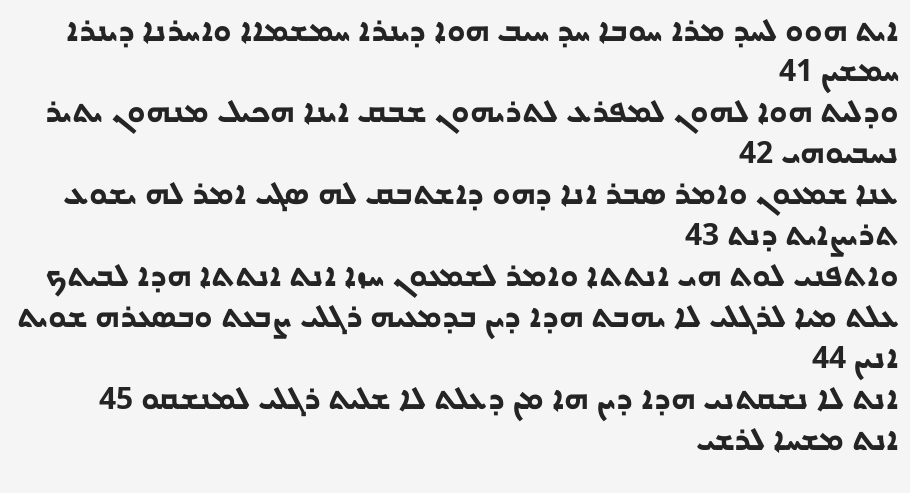ܐܝܬ ܗܘܘ ܠܚܕ ܡܪܐ ܚܘܒܐ ܚܕ ܚܝܒ ܗܘܐ ܕܝܢܪܐ ܚܡܫܡܐܐ ܘܐܚܪܢܐ ܕܝܢܪܐ ܚܡܫܝܢ 41
ܘܕܠܝܬ ܗܘܐ ܠܗܘܢ ܠܡܦܪܥ ܠܬܪܝܗܘܢ ܫܒܩ ܐܝܢܐ ܗܟܝܠ ܡܢܗܘܢ ܝܬܝܪ ܢܚܒܝܘܗܝ 42
ܥܢܐ ܫܡܥܘܢ ܘܐܡܪ ܤܒܪ ܐܢܐ ܕܗܘ ܕܐܫܬܒܩ ܠܗ ܤܓܝ ܐܡܪ ܠܗ ܝܫܘܥ ܬܪܝܨܐܝܬ ܕܢܬ 43
ܘܐܬܦܢܝ ܠܘܬ ܗܝ ܐܢܬܬܐ ܘܐܡܪ ܠܫܡܥܘܢ ܚܙܐ ܐܢܬ ܐܢܬܬܐ ܗܕܐ ܠܒܝܬܟ ܥܠܬ ܡܝܐ ܠܪܓܠܝ ܠܐ ܝܗܒܬ ܗܕܐ ܕܝܢ ܒܕܡܥܝܗ ܪܓܠܝ ܨܒܥܬ ܘܒܤܥܪܗ ܫܘܝܬ ܐܢܝܢ 44
ܐܢܬ ܠܐ ܢܫܩܬܢܝ ܗܕܐ ܕܝܢ ܗܐ ܡܢ ܕܥܠܬ ܠܐ ܫܠܝܬ ܪܓܠܝ ܠܡܢܫܩܘ 45
ܐܢܬ ܡܫܚܐ ܠܪܫܝ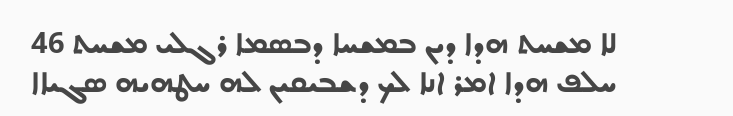ܠܐ ܡܫܚܬ ܗܕܐ ܕܝܢ ܒܡܫܚܐ ܕܒܤܡܐ ܪܓܠܝ ܡܫܚܬ 46
ܚܠܦ ܗܕܐ ܐܡܪ ܐܢܐ ܠܟ ܕܫܒܝܩܝܢ ܠܗ ܚܛܗܝܗ ܤܓܝܐܐ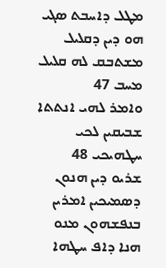ܡܛܠ ܕܐܚܒܬ ܤܓܝ ܗܘ ܕܝܢ ܕܩܠܝܠ ܡܫܬܒܩ ܠܗ ܩܠܝܠ ܡܚܒ 47
ܘܐܡܪ ܠܗܝ ܐܢܬܬܐ ܫܒܝܩܝܢ ܠܟܝ ܚܛܗܝܟܝ 48
ܫܪܝܘ ܕܝܢ ܗܢܘܢ ܕܤܡܝܟܝܢ ܐܡܪܝܢ ܒܢܦܫܗܘܢ ܡܢܘ ܗܢܐ ܕܐܦ ܚܛܗܐ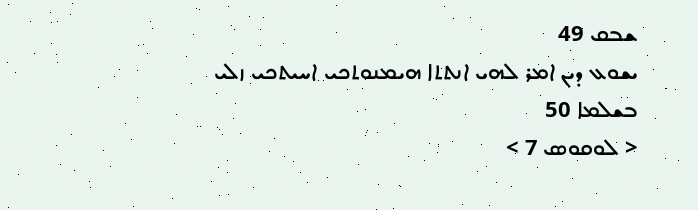ܫܒܩ 49
ܝܫܘܥ ܕܝܢ ܐܡܪ ܠܗܝ ܐܢܬܬܐ ܗܝܡܢܘܬܟܝ ܐܚܝܬܟܝ ܙܠܝ ܒܫܠܡܐ 50
< ܠܘܩܘܣ 7 >